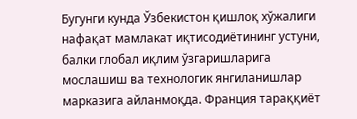Бугунги кунда Ўзбекистон қишлоқ хўжалиги нафақат мамлакат иқтисодиётининг устуни, балки глобал иқлим ўзгаришларига мослашиш ва технологик янгиланишлар марказига айланмоқда. Франция тараққиёт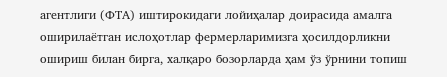агентлиги (ФТА) иштирокидаги лойиҳалар доирасида амалга оширилаётган ислоҳотлар фермерларимизга ҳосилдорликни ошириш билан бирга, халқаро бозорларда ҳам ўз ўрнини топиш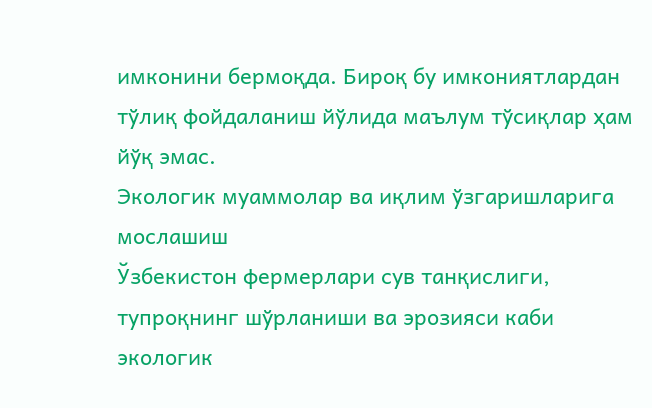имконини бермоқда. Бироқ бу имкониятлардан тўлиқ фойдаланиш йўлида маълум тўсиқлар ҳам йўқ эмас.
Экологик муаммолар ва иқлим ўзгаришларига мослашиш
Ўзбекистон фермерлари сув танқислиги, тупроқнинг шўрланиши ва эрозияси каби экологик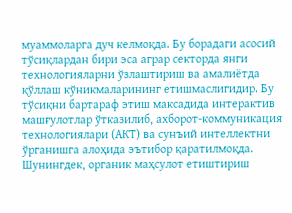муаммоларга дуч келмоқда. Бу борадаги асосий тўсиқлардан бири эса аграр секторда янги технологияларни ўзлаштириш ва амалиётда қўллаш кўникмаларининг етишмаслигидир. Бу тўсиқни бартараф этиш максадида интерактив машғулотлар ўтказилиб, ахборот-коммуникация технологиялари (АКТ) ва сунъий интеллектни ўрганишга алоҳида эътибор қаратилмоқда. Шунингдек, органик маҳсулот етиштириш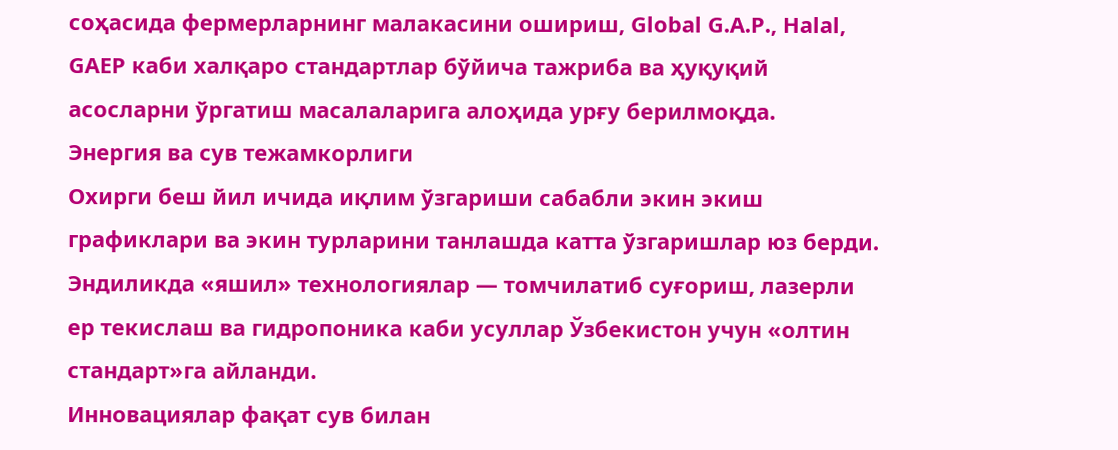соҳасида фермерларнинг малакасини ошириш, Global G.A.P., Halal, GAEP каби халқаро стандартлар бўйича тажриба ва ҳуқуқий асосларни ўргатиш масалаларига алоҳида урғу берилмоқда.
Энергия ва сув тежамкорлиги
Охирги беш йил ичида иқлим ўзгариши сабабли экин экиш графиклари ва экин турларини танлашда катта ўзгаришлар юз берди. Эндиликда «яшил» технологиялар — томчилатиб суғориш, лазерли ер текислаш ва гидропоника каби усуллар Ўзбекистон учун «олтин стандарт»га айланди.
Инновациялар фақат сув билан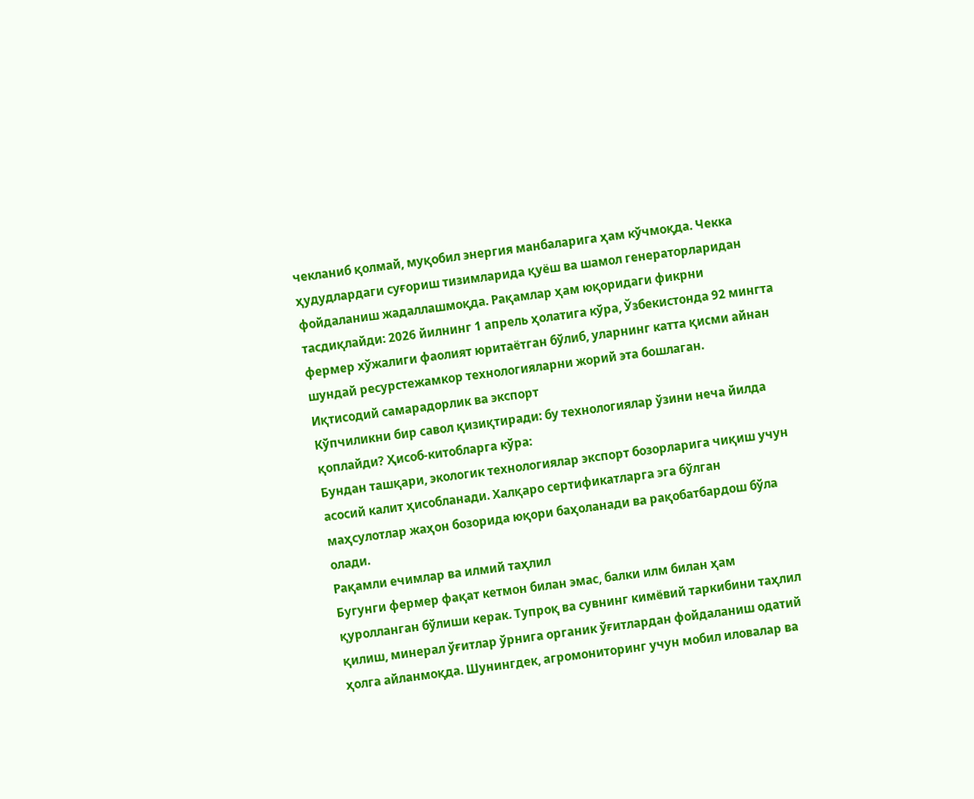чекланиб қолмай, муқобил энергия манбаларига ҳам кўчмоқда. Чекка ҳудудлардаги суғориш тизимларида қуёш ва шамол генераторларидан фойдаланиш жадаллашмоқда. Рақамлар ҳам юқоридаги фикрни тасдиқлайди: 2026 йилнинг 1 апрель ҳолатига кўра, Ўзбекистонда 92 мингта фермер хўжалиги фаолият юритаётган бўлиб, уларнинг катта қисми айнан шундай ресурстежамкор технологияларни жорий эта бошлаган.
Иқтисодий самарадорлик ва экспорт
Кўпчиликни бир савол қизиқтиради: бу технологиялар ўзини неча йилда қоплайди? Ҳисоб-китобларга кўра:
Бундан ташқари, экологик технологиялар экспорт бозорларига чиқиш учун асосий калит ҳисобланади. Халқаро сертификатларга эга бўлган маҳсулотлар жаҳон бозорида юқори баҳоланади ва рақобатбардош бўла олади.
Рақамли ечимлар ва илмий таҳлил
Бугунги фермер фақат кетмон билан эмас, балки илм билан ҳам қуролланган бўлиши керак. Тупроқ ва сувнинг кимёвий таркибини таҳлил қилиш, минерал ўғитлар ўрнига органик ўғитлардан фойдаланиш одатий ҳолга айланмоқда. Шунингдек, агромониторинг учун мобил иловалар ва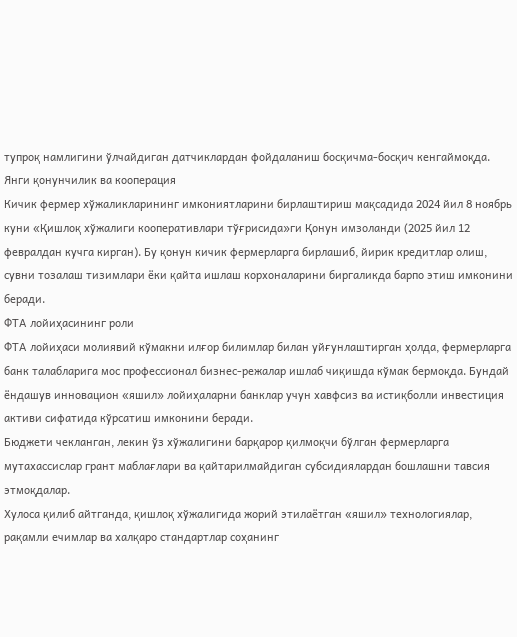тупроқ намлигини ўлчайдиган датчиклардан фойдаланиш босқичма-босқич кенгаймоқда.
Янги қонунчилик ва кооперация
Кичик фермер хўжаликларининг имкониятларини бирлаштириш мақсадида 2024 йил 8 ноябрь куни «Қишлоқ хўжалиги кооперативлари тўғрисида»ги Қонун имзоланди (2025 йил 12 февралдан кучга кирган). Бу қонун кичик фермерларга бирлашиб, йирик кредитлар олиш, сувни тозалаш тизимлари ёки қайта ишлаш корхоналарини биргаликда барпо этиш имконини беради.
ФТА лойиҳасининг роли
ФТА лойиҳаси молиявий кўмакни илғор билимлар билан уйғунлаштирган ҳолда, фермерларга банк талабларига мос профессионал бизнес-режалар ишлаб чиқишда кўмак бермоқда. Бундай ёндашув инновацион «яшил» лойиҳаларни банклар учун хавфсиз ва истиқболли инвестиция активи сифатида кўрсатиш имконини беради.
Бюджети чекланган, лекин ўз хўжалигини барқарор қилмоқчи бўлган фермерларга мутахассислар грант маблағлари ва қайтарилмайдиган субсидиялардан бошлашни тавсия этмоқдалар.
Хулоса қилиб айтганда, қишлоқ хўжалигида жорий этилаётган «яшил» технологиялар, рақамли ечимлар ва халқаро стандартлар соҳанинг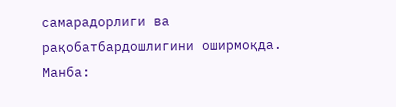самарадорлиги ва рақобатбардошлигини оширмоқда.
Манба: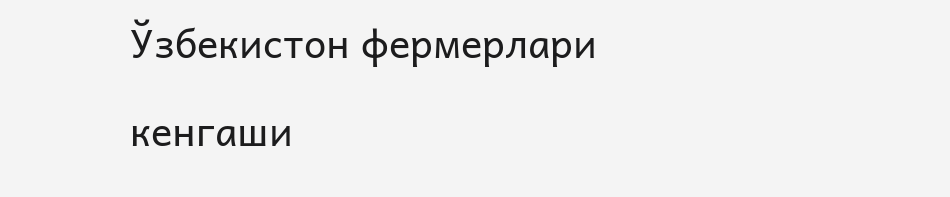Ўзбекистон фермерлари кенгаши